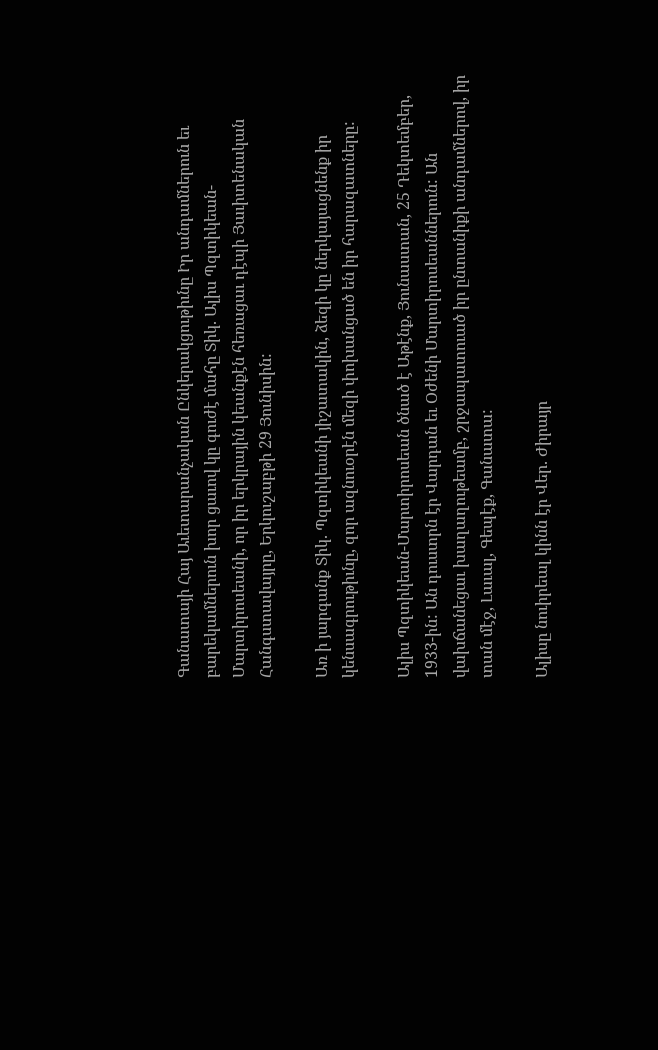Գանատայի Հայ Աւետարանչական Ընկերակցութիւնը Իր անդամներուն եւ բարեկամներուն խոր ցաւով կը գուժէ մահը Տիկ. Ալիս Պզտիկեան-Մարտիրոսեանի, որ իր երկրային կեանքէն հեռացաւ դէպի Յաւիտենական Հանգստավայրը, Երկուշաբթի 29 Յունիսին:

Առ ի յարգանք Տիկ. Պզտիկեանի յիշատակին, ձեզի կը ներկայացնենք իր կենսագրութիւնը, զոր ազնուօրէն մեզի փոխանցած են իր հարազատները:

Ալիս Պզտիկեան-Մարտիրոսեան ծնած է Աթէնք, Յունաստան, 25 Դեկտեմբեր, 1933-ին: Ան դուստրն էր Վարդան եւ Օժենի Մարտիրոսեաններուն: Ան վախճանեցաւ խաղաղութեամբ, շրջապատուած իր ընտանիքի անդամներով, իր տան մէջ, Լաւալ, Գեպէք, Գանատա:

Ալիսը նուիրեալ կինն էր Վեր. Ժիրայր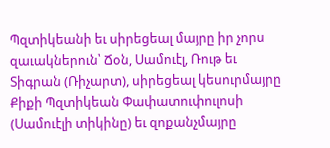Պզտիկեանի եւ սիրեցեալ մայրը իր չորս զաւակներուն՝ Ճօն, Սամուէլ, Ռութ եւ Տիգրան (Ռիչարտ), սիրեցեալ կեսուրմայրը Քիքի Պզտիկեան Փափատուփուլոսի (Սամուէլի տիկինը) եւ զոքանչմայրը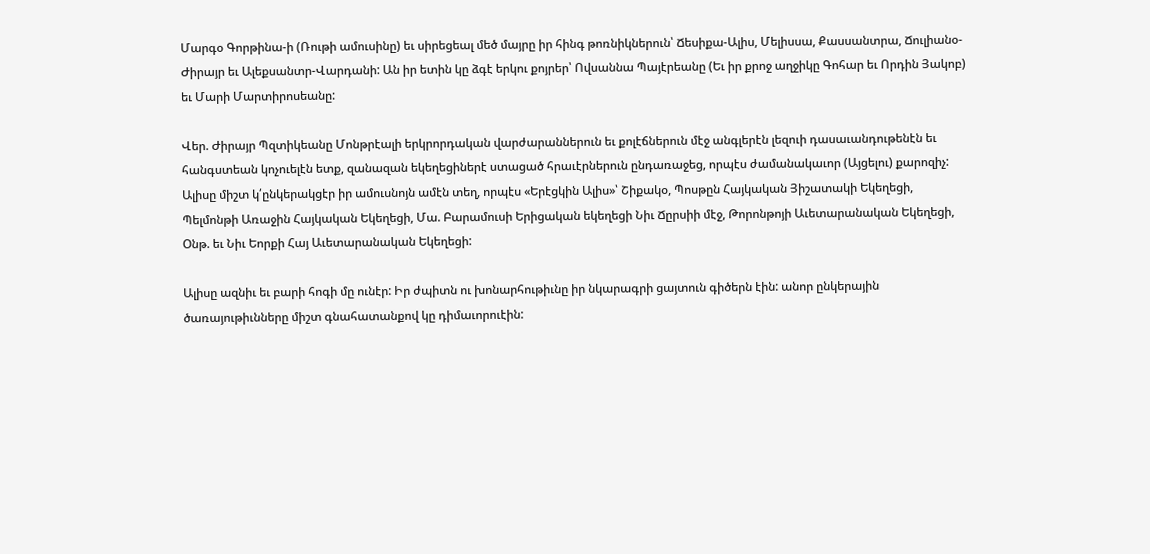Մարգօ Գորթինա-ի (Ռութի ամուսինը) եւ սիրեցեալ մեծ մայրը իր հինգ թոռնիկներուն՝ Ճեսիքա-Ալիս, Մելիսսա, Քասսանտրա, Ճուլիանօ-Ժիրայր եւ Ալեքսանտր-Վարդանի: Ան իր ետին կը ձգէ երկու քոյրեր՝ Ովսաննա Պայէրեանը (Եւ իր քրոջ աղջիկը Գոհար եւ Որդին Յակոբ) եւ Մարի Մարտիրոսեանը:

Վեր. Ժիրայր Պզտիկեանը Մոնթրէալի երկրորդական վարժարաններուն եւ քոլէճներուն մէջ անգլերէն լեզուի դասաւանդութենէն եւ հանգստեան կոչուելէն ետք, զանազան եկեղեցիներէ ստացած հրաւէրներուն ընդառաջեց, որպէս ժամանակաւոր (Այցելու) քարոզիչ: Ալիսը միշտ կ՛ընկերակցէր իր ամուսնոյն ամէն տեղ, որպէս «Երէցկին Ալիս»՝ Շիքակօ, Պոսթըն Հայկական Յիշատակի Եկեղեցի, Պելմոնթի Առաջին Հայկական Եկեղեցի, Մա. Բարամուսի Երիցական եկեղեցի Նիւ Ճըրսիի մէջ, Թորոնթոյի Աւետարանական Եկեղեցի, Օնթ. եւ Նիւ Եորքի Հայ Աւետարանական Եկեղեցի:

Ալիսը ազնիւ եւ բարի հոգի մը ունէր: Իր ժպիտն ու խոնարհութիւնը իր նկարագրի ցայտուն գիծերն էին: անոր ընկերային ծառայութիւնները միշտ գնահատանքով կը դիմաւորուէին: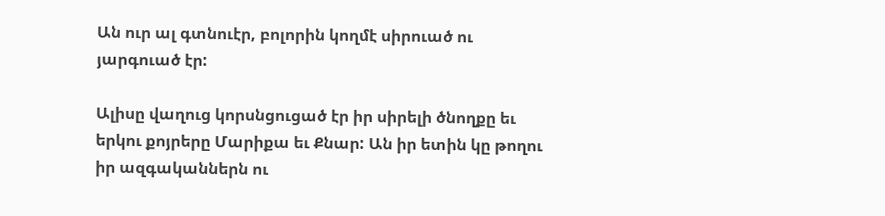Ան ուր ալ գտնուէր, բոլորին կողմէ սիրուած ու յարգուած էր:

Ալիսը վաղուց կորսնցուցած էր իր սիրելի ծնողքը եւ երկու քոյրերը Մարիքա եւ Քնար: Ան իր ետին կը թողու իր ազգականներն ու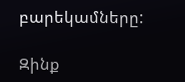բարեկամները:

Զինք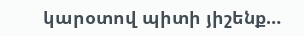կարօտով պիտի յիշենք…